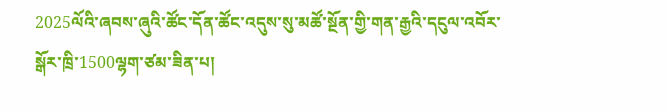2025ལོའི་ཞབས་ཞུའི་ཚོང་དོན་ཚོང་འདུས་སུ་མཚོ་སྔོན་གྱི་གན་རྒྱའི་དངུལ་འབོར་སྒོར་ཁྲི་1500ལྷག་ཙམ་ཟིན་པ།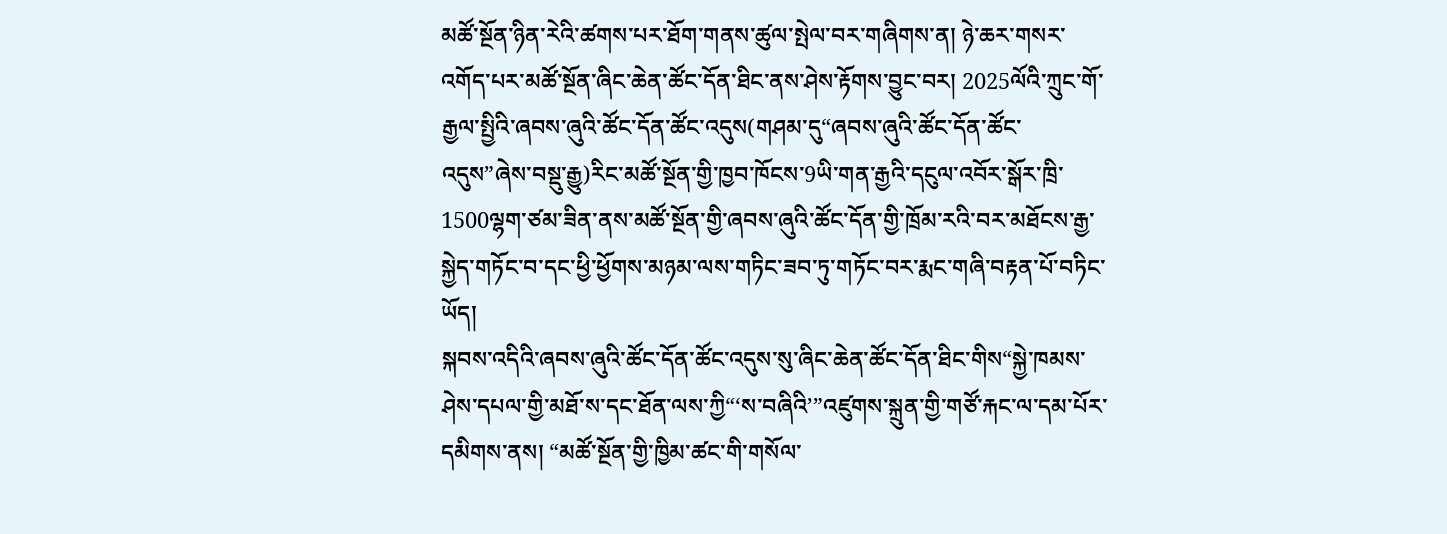མཚོ་སྔོན་ཉིན་རེའི་ཚགས་པར་ཐོག་གནས་ཚུལ་སྤེལ་བར་གཞིགས་ན། ཉེ་ཆར་གསར་འགོད་པར་མཚོ་སྔོན་ཞིང་ཆེན་ཚོང་དོན་ཐིང་ནས་ཤེས་རྟོགས་བྱུང་བར། 2025ལོའི་ཀྲུང་གོ་རྒྱལ་སྤྱིའི་ཞབས་ཞུའི་ཚོང་དོན་ཚོང་འདུས(གཤམ་དུ“ཞབས་ཞུའི་ཚོང་དོན་ཚོང་འདུས”ཞེས་བསྡུ་རྒྱུ)རིང་མཚོ་སྔོན་གྱི་ཁྱབ་ཁོངས་9ཡི་གན་རྒྱའི་དངུལ་འབོར་སྒོར་ཁྲི་1500ལྷག་ཙམ་ཟིན་ནས་མཚོ་སྔོན་གྱི་ཞབས་ཞུའི་ཚོང་དོན་གྱི་ཁྲོམ་རའི་བར་མཐོངས་རྒྱ་སྐྱེད་གཏོང་བ་དང་ཕྱི་ཕྱོགས་མཉམ་ལས་གཏིང་ཟབ་ཏུ་གཏོང་བར་རྨང་གཞི་བརྟན་པོ་བཏིང་ཡོད།
སྐབས་འདིའི་ཞབས་ཞུའི་ཚོང་དོན་ཚོང་འདུས་སུ་ཞིང་ཆེན་ཚོང་དོན་ཐིང་གིས“སྐྱེ་ཁམས་ཤེས་དཔལ་གྱི་མཐོ་ས་དང་ཐོན་ལས་ཀྱི“‘ས་བཞིའི’”འཛུགས་སྐྲུན་གྱི་གཙོ་རྐང་ལ་དམ་པོར་དམིགས་ནས། “མཚོ་སྔོན་གྱི་ཁྱིམ་ཚང་གི་གསོལ་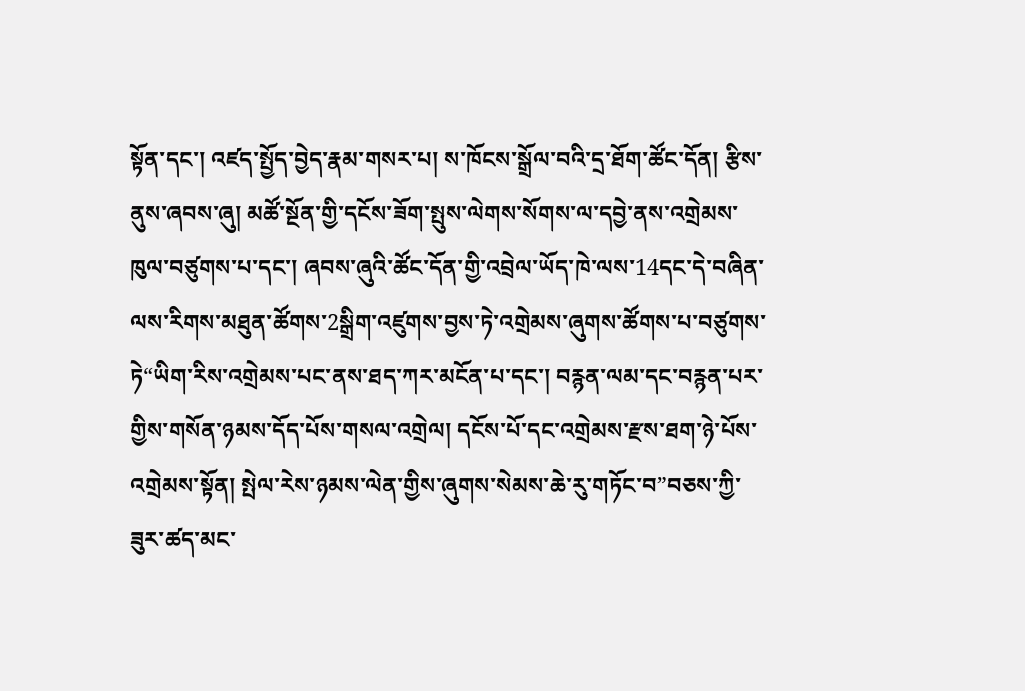སྟོན་དང་། འཛད་སྤྱོད་བྱེད་རྣམ་གསར་པ། ས་ཁོངས་སྒྲོལ་བའི་དྲ་ཐོག་ཚོང་དོན། རྩིས་ནུས་ཞབས་ཞུ། མཚོ་སྔོན་གྱི་དངོས་ཟོག་སྤུས་ལེགས་སོགས་ལ་དབྱེ་ནས་འགྲེམས་ཁུལ་བཙུགས་པ་དང་། ཞབས་ཞུའི་ཚོང་དོན་གྱི་འབྲེལ་ཡོད་ཁེ་ལས་14དང་དེ་བཞིན་ལས་རིགས་མཐུན་ཚོགས་2སྒྲིག་འཛུགས་བྱས་ཏེ་འགྲེམས་ཞུགས་ཚོགས་པ་བཙུགས་ཏེ“ཡིག་རིས་འགྲེམས་པང་ནས་ཐད་ཀར་མངོན་པ་དང་། བརྙན་ལམ་དང་བརྙན་པར་གྱིས་གསོན་ཉམས་དོད་པོས་གསལ་འགྲེལ། དངོས་པོ་དང་འགྲེམས་རྫས་ཐག་ཉེ་པོས་འགྲེམས་སྟོན། སྤེལ་རེས་ཉམས་ལེན་གྱིས་ཞུགས་སེམས་ཆེ་རུ་གཏོང་བ”བཅས་ཀྱི་ཟུར་ཚད་མང་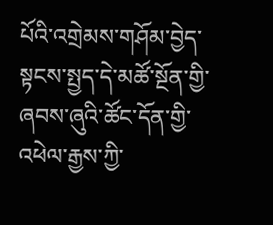པོའི་འགྲེམས་གཤོམ་བྱེད་སྟངས་སྤྱད་དེ་མཚོ་སྔོན་གྱི་ཞབས་ཞུའི་ཚོང་དོན་གྱི་འཕེལ་རྒྱས་ཀྱི་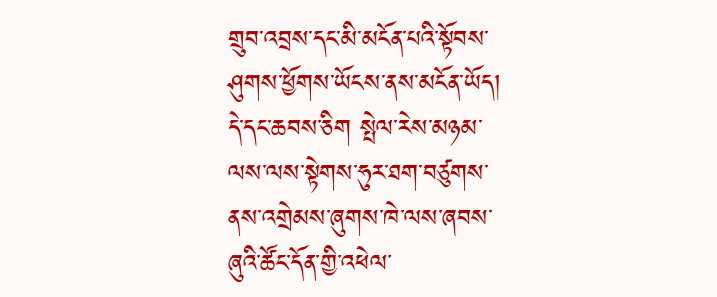གྲུབ་འབྲས་དང་མི་མངོན་པའི་སྟོབས་ཤུགས་ཕྱོགས་ཡོངས་ནས་མངོན་ཡོད།
དེ་དང་ཆབས་ཅིག སྤེལ་རེས་མཉམ་ལས་ལས་སྟེགས་ཧུར་ཐག་བཙུགས་ནས་འགྲེམས་ཞུགས་ཁེ་ལས་ཞབས་ཞུའི་ཚོང་དོན་གྱི་འཕེལ་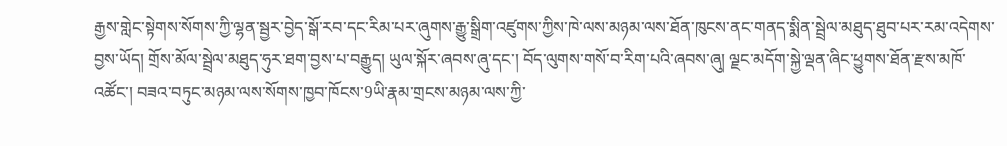རྒྱས་གླེང་སྟེགས་སོགས་ཀྱི་ལྷན་སྦྱར་བྱེད་སྒོ་རབ་དང་རིམ་པར་ཞུགས་རྒྱུ་སྒྲིག་འཛུགས་ཀྱིས་ཁེ་ལས་མཉམ་ལས་ཐོན་ཁུངས་ནང་གནད་སྨིན་སྦྲེལ་མཐུད་ཐུབ་པར་རམ་འདེགས་བྱས་ཡོད། གྲོས་མོལ་སྦྲེལ་མཐུད་ཧུར་ཐག་བྱས་པ་བརྒྱུད། ཡུལ་སྐོར་ཞབས་ཞུ་དང་། བོད་ལུགས་གསོ་བ་རིག་པའི་ཞབས་ཞུ། ལྗང་མདོག་སྐྱེ་ལྡན་ཞིང་ཕྱུགས་ཐོན་རྫས་མཁོ་འཚོང་། བཟའ་བཏུང་མཉམ་ལས་སོགས་ཁྱབ་ཁོངས་9ཡི་རྣམ་གྲངས་མཉམ་ལས་ཀྱི་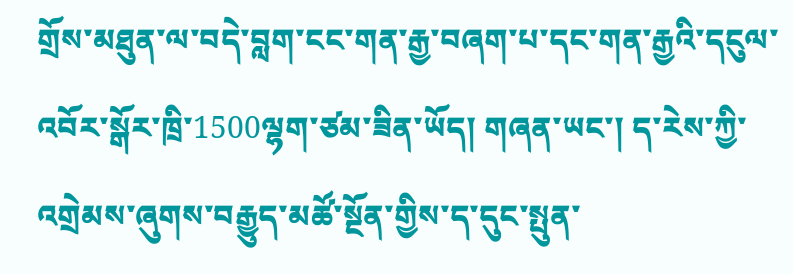གྲོས་མཐུན་ལ་བདེ་བླག་ངང་གན་རྒྱ་བཞག་པ་དང་གན་རྒྱའི་དངུལ་འབོར་སྒོར་ཁྲི་1500ལྷག་ཙམ་ཟིན་ཡོད། གཞན་ཡང་། ད་རེས་ཀྱི་འགྲེམས་ཞུགས་བརྒྱུད་མཚོ་སྔོན་གྱིས་ད་དུང་སྤུན་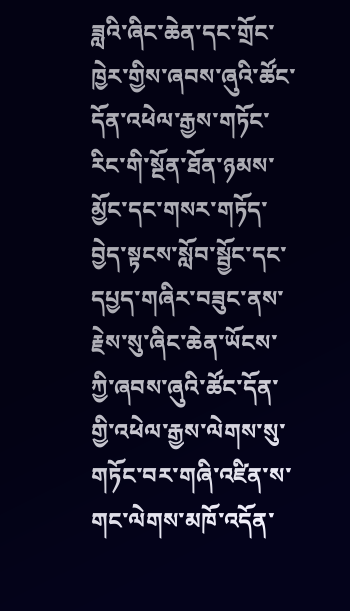ཟླའི་ཞིང་ཆེན་དང་གྲོང་ཁྱེར་གྱིས་ཞབས་ཞུའི་ཚོང་དོན་འཕེལ་རྒྱས་གཏོང་རིང་གི་སྔོན་ཐོན་ཉམས་མྱོང་དང་གསར་གཏོད་བྱེད་སྟངས་སློབ་སྦྱོང་དང་དཔྱད་གཞིར་བཟུང་ནས་རྗེས་སུ་ཞིང་ཆེན་ཡོངས་ཀྱི་ཞབས་ཞུའི་ཚོང་དོན་གྱི་འཕེལ་རྒྱས་ལེགས་སུ་གཏོང་བར་གཞི་འཛིན་ས་གང་ལེགས་མཁོ་འདོན་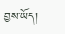བྱས་ཡོད།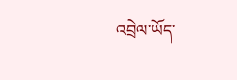འབྲེལ་ཡོད་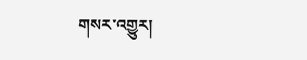གསར་འགྱུར།